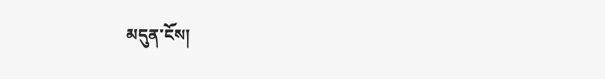མདུན་ངོས།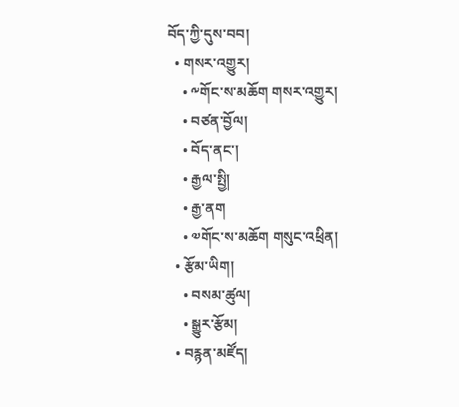བོད་ཀྱི་དུས་བབ།
  • གསར་འགྱུར།
    • ༸གོང་ས་མཆོག གསར་འགྱུར།
    • བཙན་བྱོལ།
    • བོད་ནང་།
    • རྒྱལ་སྤྱི།
    • རྒྱ་ནག
    • ༧གོང་ས་མཆོག གསུང་འཕྲིན།
  • རྩོམ་ཡིག།
    • བསམ་ཚུལ།
    • སྒྱུར་རྩོམ།
  • བརྙན་མཛོད།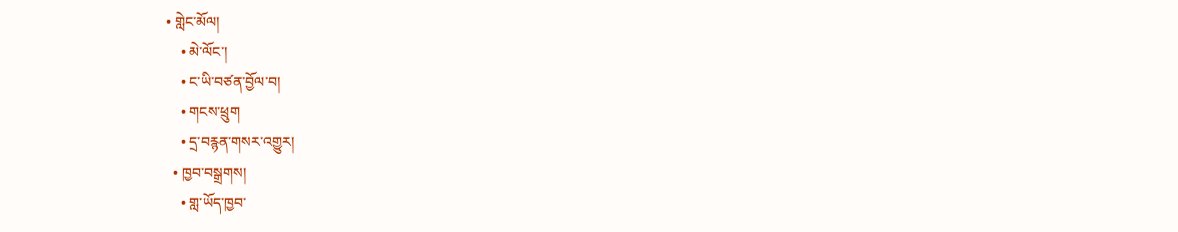• གླེང་མོལ།
    • མེ་ལོང་།
    • ང་ཡི་བཙན་བྱོལ་བ།
    • གངས་ཕྲུག
    • དྲ་བརྙན་གསར་འགྱུར།
  • ཁྱབ་བསྒྲགས།
    • གླ་ཡོད་ཁྱབ་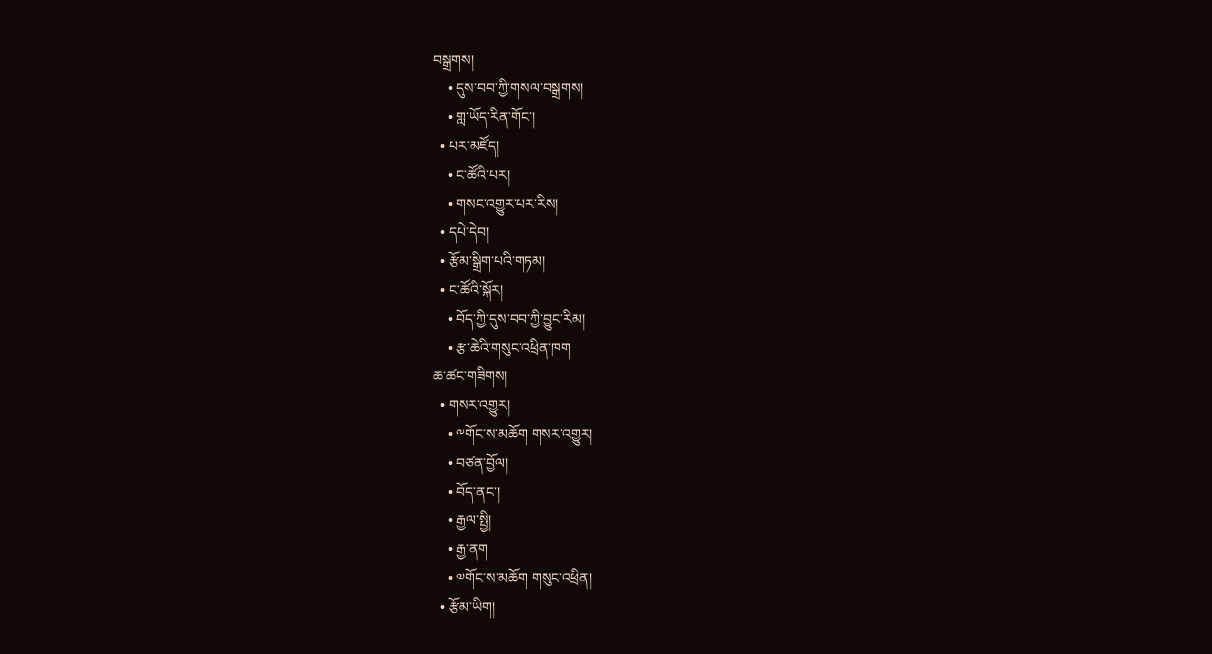བསྒྲགས།
    • དུས་བབ་ཀྱི་གསལ་བསྒྲགས།
    • གླ་ཡོད་རིན་གོང་།
  • པར་མཛོད།
    • ང་ཚོའི་པར།
    • གསང་འགྱུར་པར་རིས།
  • དཔེ་དེབ།
  • རྩོམ་སྒྲིག་པའི་གཏམ།
  • ང་ཚོའི་སྐོར།
    • བོད་ཀྱི་དུས་བབ་ཀྱི་བྱུང་རིམ།
    • རྩ་ཆེའི་གསུང་འཕྲིན་ཁག
ཆ་ཚང་གཟིགས།
  • གསར་འགྱུར།
    • ༸གོང་ས་མཆོག གསར་འགྱུར།
    • བཙན་བྱོལ།
    • བོད་ནང་།
    • རྒྱལ་སྤྱི།
    • རྒྱ་ནག
    • ༧གོང་ས་མཆོག གསུང་འཕྲིན།
  • རྩོམ་ཡིག།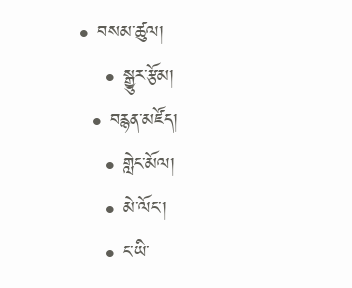• བསམ་ཚུལ།
    • སྒྱུར་རྩོམ།
  • བརྙན་མཛོད།
    • གླེང་མོལ།
    • མེ་ལོང་།
    • ང་ཡི་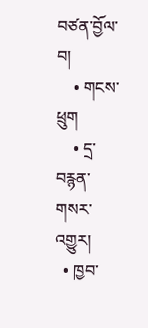བཙན་བྱོལ་བ།
    • གངས་ཕྲུག
    • དྲ་བརྙན་གསར་འགྱུར།
  • ཁྱབ་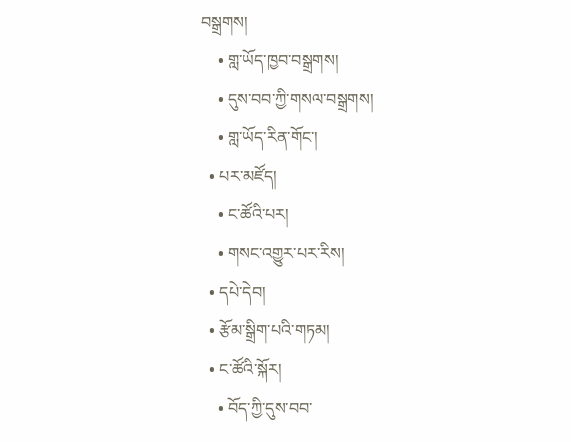བསྒྲགས།
    • གླ་ཡོད་ཁྱབ་བསྒྲགས།
    • དུས་བབ་ཀྱི་གསལ་བསྒྲགས།
    • གླ་ཡོད་རིན་གོང་།
  • པར་མཛོད།
    • ང་ཚོའི་པར།
    • གསང་འགྱུར་པར་རིས།
  • དཔེ་དེབ།
  • རྩོམ་སྒྲིག་པའི་གཏམ།
  • ང་ཚོའི་སྐོར།
    • བོད་ཀྱི་དུས་བབ་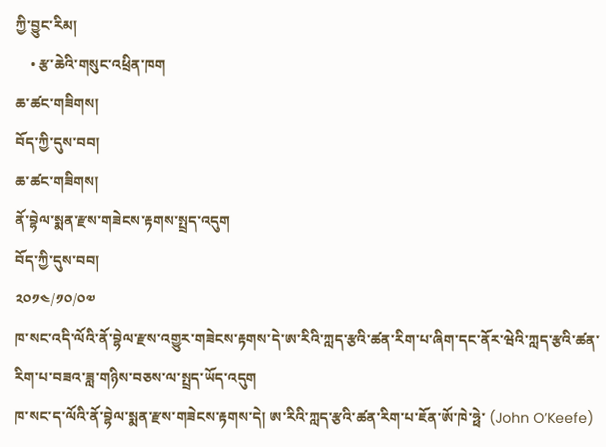ཀྱི་བྱུང་རིམ།
    • རྩ་ཆེའི་གསུང་འཕྲིན་ཁག
ཆ་ཚང་གཟིགས།
བོད་ཀྱི་དུས་བབ།
ཆ་ཚང་གཟིགས།
ནོ་བྷེལ་སྨན་རྫས་གཟེངས་རྟགས་སྤྲད་འདུག
བོད་ཀྱི་དུས་བབ།
༢༠༡༤/༡༠/༠༧
ཁ་སང་འདི་ལོའི་ནོ་བྷེལ་རྫས་འགྱུར་གཟེངས་རྟགས་དེ་ཨ་རིའི་ཀླད་རྩའི་ཚན་རིག་པ་ཞིག་དང་ནོར་ཝེའི་ཀླད་རྩའི་ཚན་རིག་པ་བཟའ་ཟླ་གཉིས་བཅས་ལ་སྤྲད་ཡོད་འདུག
ཁ་སང་ད་ལོའི་ནོ་བྷེལ་སྨན་རྫས་གཟེངས་རྟགས་དེ། ཨ་རིའི་ཀླད་རྩའི་ཚན་རིག་པ་ཇོན་ཨོ་ཁེ་ཧྥེ་ (John O’Keefe)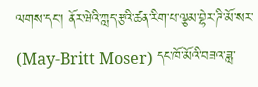ལགས་དང་། ནོར་ཝེའི་ཀླད་རྩའི་ཚན་རིག་པ་ལྕམ་བྷེར་ཌི་མོ་སར་ (May-Britt Moser) དང་ཁོ་མོའི་བཟའ་ཟླ་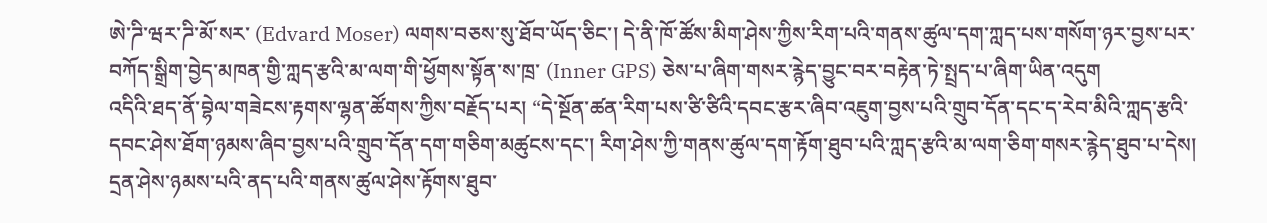ཨེ་ཌི་ཝར་ཌི་མོ་སར་ (Edvard Moser) ལགས་བཅས་སུ་ཐོབ་ཡོད་ཅིང་། དེ་ནི་ཁོ་ཚོས་མིག་ཤེས་ཀྱིས་རིག་པའི་གནས་ཚུལ་དག་ཀླད་པས་གསོག་ཉར་བྱས་པར་བཀོད་སྒྲིག་བྱེད་མཁན་གྱི་ཀླད་རྩའི་མ་ལག་གི་ཕྱོགས་སྟོན་ས་ཁྲ་ (Inner GPS) ཅེས་པ་ཞིག་གསར་རྙེད་བྱུང་བར་བརྟེན་ཏེ་སྤྲད་པ་ཞིག་ཡིན་འདུག
འདིའི་ཐད་ནོ་བྷེལ་གཟེངས་རྟགས་ལྷན་ཚོགས་ཀྱིས་བརྗོད་པར། “དེ་སྔོན་ཚན་རིག་པས་ཙི་ཙིའི་དབང་རྩར་ཞིབ་འཇུག་བྱས་པའི་གྲུབ་དོན་དང་ད་རེབ་མིའི་ཀླད་རྩའི་དབང་ཤེས་ཐོག་ཉམས་ཞིབ་བྱས་པའི་གྲུབ་དོན་དག་གཅིག་མཚུངས་དང་། རིག་ཤེས་ཀྱི་གནས་ཚུལ་དག་རྟོག་ཐུབ་པའི་ཀླད་རྩའི་མ་ལག་ཅིག་གསར་རྙེད་ཐུབ་པ་དེས། དྲན་ཤེས་ཉམས་པའི་ནད་པའི་གནས་ཚུལ་ཤེས་རྟོགས་ཐུབ་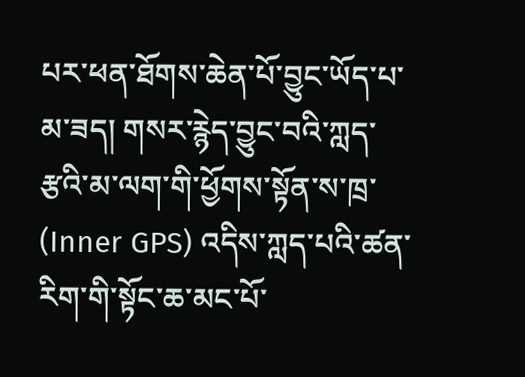པར་ཕན་ཐོགས་ཆེན་པོ་བྱུང་ཡོད་པ་མ་ཟད། གསར་རྙེད་བྱུང་བའི་ཀླད་རྩའི་མ་ལག་གི་ཕྱོགས་སྟོན་ས་ཁྲ་ (Inner GPS) འདིས་ཀླད་པའི་ཚན་རིག་གི་སྟོང་ཆ་མང་པོ་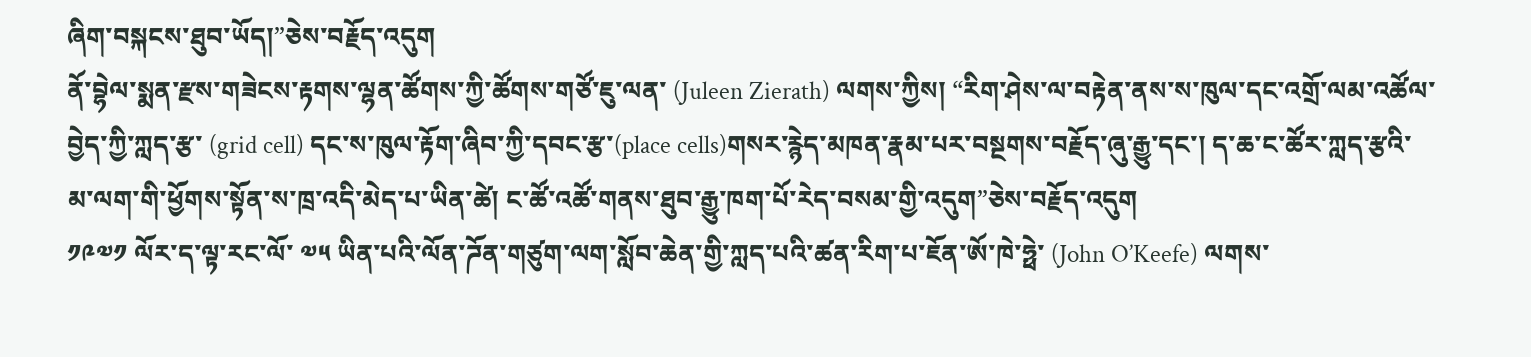ཞིག་བསྐངས་ཐུབ་ཡོད།”ཅེས་བརྗོད་འདུག
ནོ་བྷེལ་སྨན་རྫས་གཟེངས་རྟགས་ལྷན་ཚོགས་ཀྱི་ཚོགས་གཙོ་ཇུ་ལན་ (Juleen Zierath) ལགས་ཀྱིས། “རིག་ཤེས་ལ་བརྟེན་ནས་ས་ཁུལ་དང་འགྲོ་ལམ་འཚོལ་བྱེད་ཀྱི་ཀླད་རྩ་ (grid cell) དང་ས་ཁུལ་རྟོག་ཞིབ་ཀྱི་དབང་རྩ་(place cells)གསར་རྙེད་མཁན་རྣམ་པར་བསྔགས་བརྗོད་ཞུ་རྒྱུ་དང་། ད་ཆ་ང་ཚོར་ཀླད་རྩའི་མ་ལག་གི་ཕྱོགས་སྟོན་ས་ཁྲ་འདི་མེད་པ་ཡིན་ཚེ། ང་ཚོ་འཚོ་གནས་ཐུབ་རྒྱུ་ཁག་པོ་རེད་བསམ་གྱི་འདུག”ཅེས་བརྗོད་འདུག
༡༩༧༡ ལོར་ད་ལྟ་རང་ལོ་ ༧༥ ཡིན་པའི་ལོན་ཌོན་གཙུག་ལག་སློབ་ཆེན་གྱི་ཀླད་པའི་ཚན་རིག་པ་ཇོན་ཨོ་ཁེ་ཧྥེ་ (John O’Keefe) ལགས་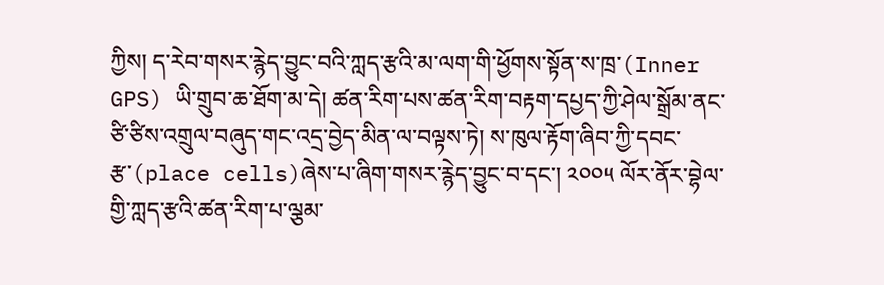ཀྱིས། ད་རེབ་གསར་རྙེད་བྱུང་བའི་ཀླད་རྩའི་མ་ལག་གི་ཕྱོགས་སྟོན་ས་ཁྲ་(Inner GPS) ཡི་གྲུབ་ཆ་ཐོག་མ་དེ། ཚན་རིག་པས་ཚན་རིག་བརྟག་དཔྱད་ཀྱི་ཤེལ་སྒྲོམ་ནང་ཙི་ཙིས་འགྲུལ་བཞུད་གང་འདྲ་བྱེད་མིན་ལ་བལྟས་ཏེ། ས་ཁུལ་རྟོག་ཞིབ་ཀྱི་དབང་རྩ་(place cells)ཞེས་པ་ཞིག་གསར་རྙེད་བྱུང་བ་དང་། ༢༠༠༥ ལོར་ནོར་བྷེལ་གྱི་ཀླད་རྩའི་ཚན་རིག་པ་ལྕམ་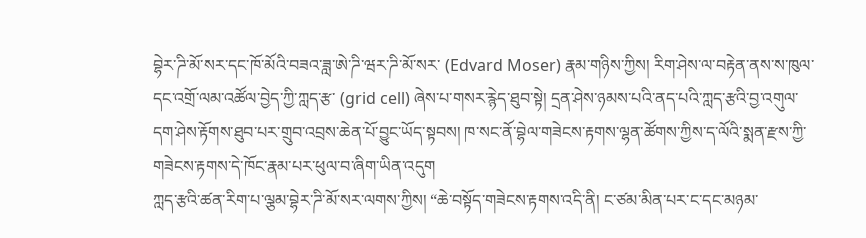བྷེར་ཌི་མོ་སར་དང་ཁོ་མོའི་བཟའ་ཟླ་ཨེ་ཌི་ཝར་ཌི་མོ་སར་ (Edvard Moser) རྣམ་གཉིས་ཀྱིས། རིག་ཤེས་ལ་བརྟེན་ནས་ས་ཁུལ་དང་འགྲོ་ལམ་འཚོལ་བྱེད་ཀྱི་ཀླད་རྩ་ (grid cell) ཞེས་པ་གསར་རྙེད་ཐུབ་སྟེ། དྲན་ཤེས་ཉམས་པའི་ནད་པའི་ཀླད་རྩའི་བྱ་འགུལ་དག་ཤེས་རྟོགས་ཐུབ་པར་གྲུབ་འབྲས་ཆེན་པོ་བྱུང་ཡོད་སྟབས། ཁ་སང་ནོ་བྷེལ་གཟེངས་རྟགས་ལྷན་ཚོགས་ཀྱིས་ད་ལོའི་སྨན་རྫས་ཀྱི་གཟེངས་རྟགས་དེ་ཁོང་རྣམ་པར་ཕུལ་བ་ཞིག་ཡིན་འདུག
ཀླད་རྩའི་ཚན་རིག་པ་ལྕམ་བྷེར་ཌི་མོ་སར་ལགས་ཀྱིས། “ཆེ་བསྟོད་གཟེངས་རྟགས་འདི་ནི། ང་ཙམ་མིན་པར་ང་དང་མཉམ་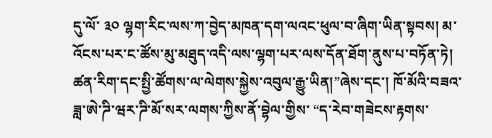དུ་ལོ་ ༣༠ ལྷག་རིང་ལས་ཀ་བྱེད་མཁན་དག་ལའང་ཕུལ་བ་ཞིག་ཡིན་སྟབས། མ་འོངས་པར་ང་ཚོས་མུ་མཐུད་འདི་ལས་ལྷག་པར་ལས་དོན་ཐོག་ནུས་པ་བཏོན་ཏེ། ཚན་རིག་དང་སྤྱི་ཚོགས་ལ་ལེགས་སྐྱེས་འབུལ་རྒྱུ་ཡིན།”ཞེས་དང་། ཁོ་མོའི་བཟའ་ཟླ་ཨེ་ཌི་ཝར་ཌི་མོ་སར་ལགས་ཀྱིས་ནོ་བྷེལ་གྱིས་ “ད་རེབ་གཟེངས་རྟགས་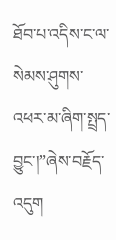ཐོབ་པ་འདིས་ང་ལ་སེམས་ཤུགས་འཕར་མ་ཞིག་སྤྲད་བྱུང་།”ཞེས་བརྗོད་འདུག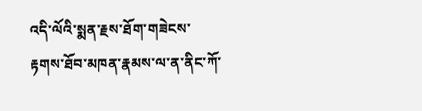འདི་ལོའི་སྨན་རྗས་ཐོག་གཟེངས་རྟགས་ཐོབ་མཁན་རྣམས་ལ་ན་ནིང་ཀོ་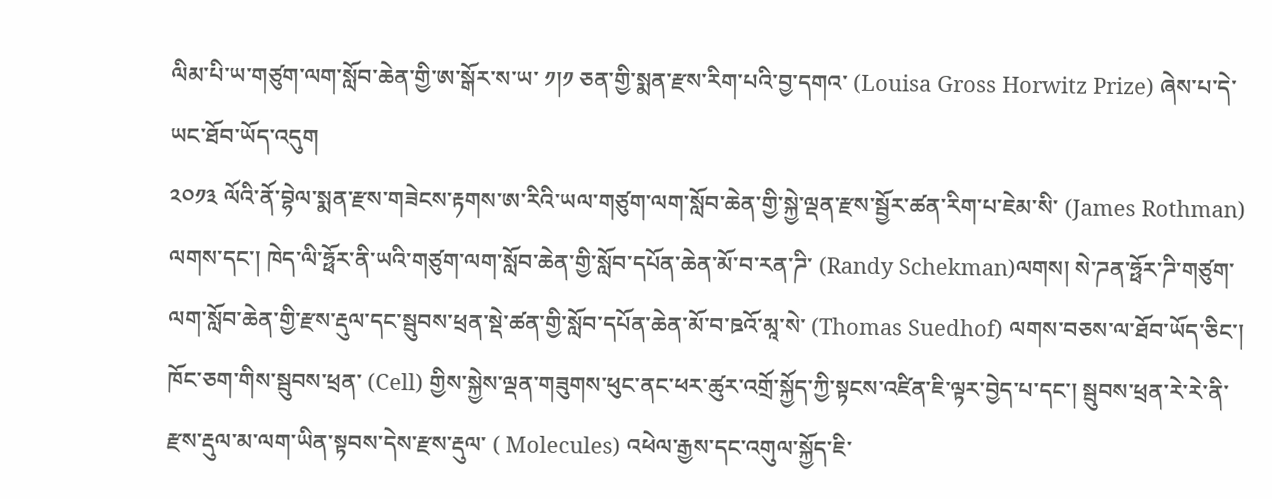ལིམ་པི་ཡ་གཙུག་ལག་སློབ་ཆེན་གྱི་ཨ་སྒོར་ས་ཡ་ ༡།༡ ཅན་གྱི་སྨན་རྫས་རིག་པའི་བྱ་དགའ་ (Louisa Gross Horwitz Prize) ཞེས་པ་དེ་ཡང་ཐོབ་ཡོད་འདུག
༢༠༡༣ ལོའི་ནོ་བྷེལ་སྨན་རྫས་གཟེངས་རྟགས་ཨ་རིའི་ཡལ་གཙུག་ལག་སློབ་ཆེན་གྱི་སྐྱེ་ལྡན་རྫས་སྦྱོར་ཚན་རིག་པ་ཇེམ་སི་ (James Rothman) ལགས་དང་། ཁེད་ལི་ཧྥོར་ནི་ཡའི་གཙུག་ལག་སློབ་ཆེན་གྱི་སློབ་དཔོན་ཆེན་མོ་བ་རན་ཌི་ (Randy Schekman)ལགས། སེ་ཌན་ཧྥོར་ཌི་གཙུག་ལག་སློབ་ཆེན་གྱི་རྫས་རྡུལ་དང་སྦུབས་ཕྲན་སྡེ་ཚན་གྱི་སློབ་དཔོན་ཆེན་མོ་བ་ཋའོ་མཱ་སེ་ (Thomas Suedhof) ལགས་བཅས་ལ་ཐོབ་ཡོད་ཅིང་། ཁོང་ཅག་གིས་སྦུབས་ཕྲན་ (Cell) གྱིས་སྐྱེས་ལྡན་གཟུགས་ཕུང་ནང་ཕར་ཚུར་འགྲོ་སྐྱོད་ཀྱི་སྟངས་འཛིན་ཇི་ལྟར་བྱེད་པ་དང་། སྦུབས་ཕྲན་རེ་རེ་ནི་རྫས་རྡུལ་མ་ལག་ཡིན་སྟབས་དེས་རྫས་རྡུལ་ ( Molecules) འཕེལ་རྒྱས་དང་འགུལ་སྐྱོད་ཇི་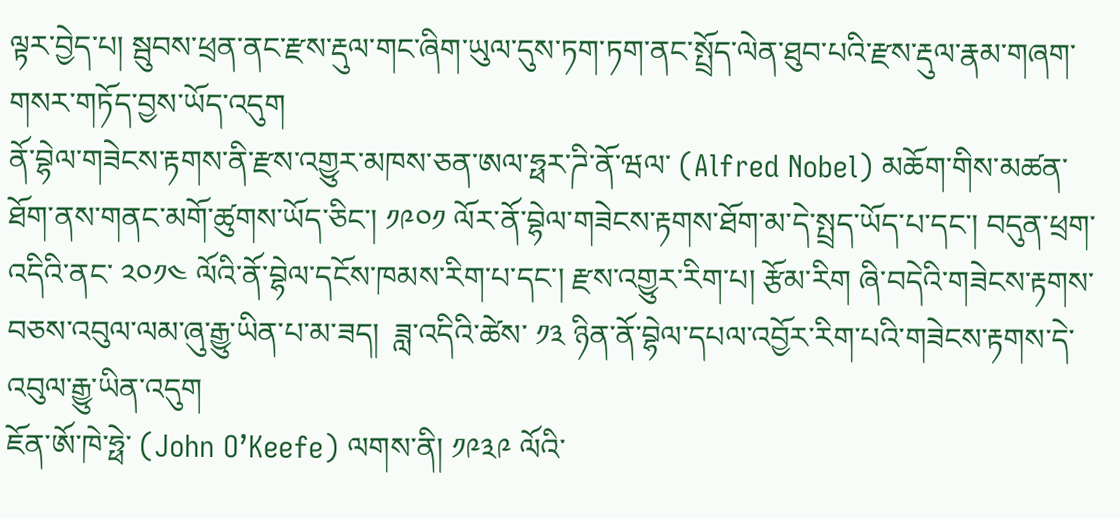ལྟར་བྱེད་པ། སྦུབས་ཕྲན་ནང་རྫས་རྡུལ་གང་ཞིག་ཡུལ་དུས་ཏག་ཏག་ནང་སྤྲོད་ལེན་ཐུབ་པའི་རྫས་རྡུལ་རྣམ་གཞག་གསར་གཏོད་བྱས་ཡོད་འདུག
ནོ་བྷེལ་གཟེངས་རྟགས་ནི་རྫས་འགྱུར་མཁས་ཅན་ཨལ་ཧྥར་ཌི་ནོ་ཝལ་ (Alfred Nobel) མཆོག་གིས་མཚན་ཐོག་ནས་གནང་མགོ་ཚུགས་ཡོད་ཅིང་། ༡༩༠༡ ལོར་ནོ་བྷེལ་གཟེངས་རྟགས་ཐོག་མ་དེ་སྤྲད་ཡོད་པ་དང་། བདུན་ཕྲག་འདིའི་ནང་ ༢༠༡༤ ལོའི་ནོ་བྷེལ་དངོས་ཁམས་རིག་པ་དང་། རྫས་འགྱུར་རིག་པ། རྩོམ་རིག ཞི་བདེའི་གཟེངས་རྟགས་བཅས་འབུལ་ལམ་ཞུ་རྒྱུ་ཡིན་པ་མ་ཟད།  ཟླ་འདིའི་ཚེས་ ༡༣ ཉིན་ནོ་བྷེལ་དཔལ་འབྱོར་རིག་པའི་གཟེངས་རྟགས་དེ་འབུལ་རྒྱུ་ཡིན་འདུག
ཇོན་ཨོ་ཁེ་ཧྥེ་ (John O’Keefe) ལགས་ནི། ༡༩༣༩ ལོའི་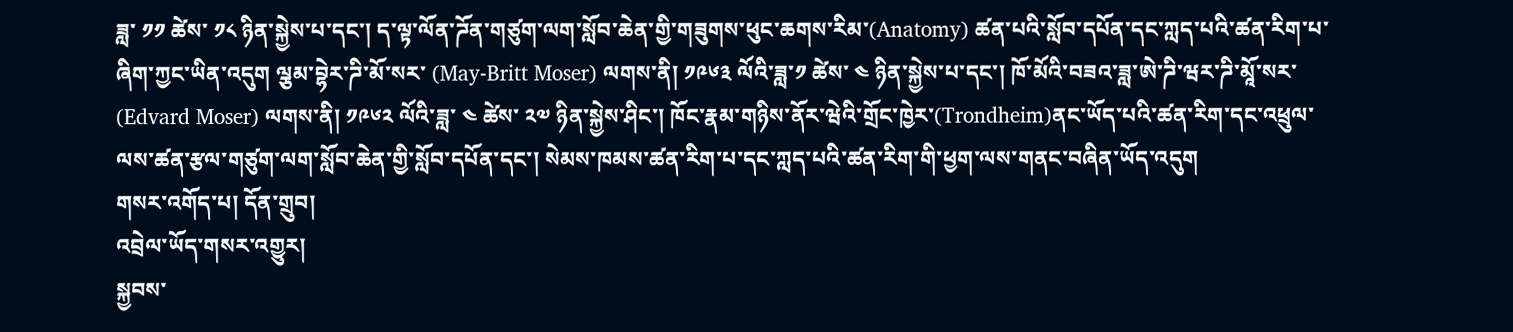ཟླ་ ༡༡ ཚེས་ ༡༨ ཉིན་སྐྱེས་པ་དང་། ད་ལྟ་ལོན་ཌོན་གཙུག་ལག་སློབ་ཆེན་གྱི་གཟུགས་ཕུང་ཆགས་རིམ་(Anatomy) ཚན་པའི་སློབ་དཔོན་དང་ཀླད་པའི་ཚན་རིག་པ་ཞིག་ཀྱང་ཡིན་འདུག ལྕམ་བྷེར་ཌི་མོ་སར་ (May-Britt Moser) ལགས་ནི། ༡༩༦༣ ལོའི་ཟླ་༡ ཚེས་ ༤ ཉིན་སྐྱེས་པ་དང་། ཁོ་མོའི་བཟའ་ཟླ་ཨེ་ཌི་ཝར་ཌི་མཱོ་སར་ (Edvard Moser) ལགས་ནི། ༡༩༦༢ ལོའི་ཟླ་ ༤ ཚེས་ ༢༧ ཉིན་སྐྱེས་ཤིང་། ཁོང་རྣམ་གཉིས་ནོར་ཝེའི་གྲོང་ཁྱེར་(Trondheim)ནང་ཡོད་པའི་ཚན་རིག་དང་འཕྲུལ་ལས་ཚན་རྩལ་གཙུག་ལག་སློབ་ཆེན་གྱི་སློབ་དཔོན་དང་། སེམས་ཁམས་ཚན་རིག་པ་དང་ཀླད་པའི་ཚན་རིག་གི་ཕྱག་ལས་གནང་བཞིན་ཡོད་འདུག
གསར་འགོད་པ། དོན་གྲུབ།
འབྲེལ་ཡོད་གསར་འགྱུར།
སྐྱབས་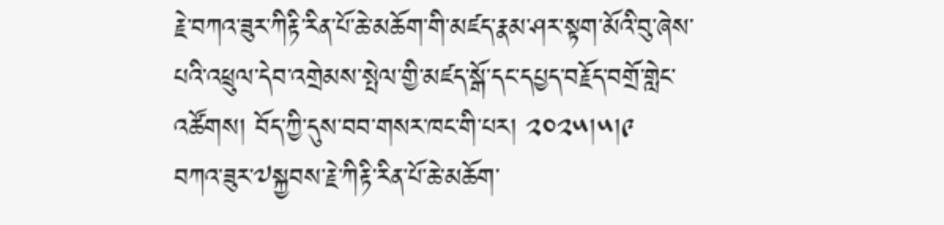རྗེ་བཀའ་ཟུར་ཀིརྟི་རིན་པོ་ཆེ་མཆོག་གི་མཛད་རྣམ་ཤར་སྟག་མོའི་བུ་ཞེས་པའི་འཕྲུལ་དེབ་འགྲེམས་སྤེལ་གྱི་མཛད་སྒོ་དང་དཔྱད་བརྗོད་བགྲོ་གླེང་འཚོགས། བོད་ཀྱི་དུས་བབ་གསར་ཁང་གི་པར། ༢༠༢༥།༥།༩
བཀའ་ཟུར་༧སྐྱབས་རྗེ་ཀིརྟི་རིན་པོ་ཆེ་མཆོག་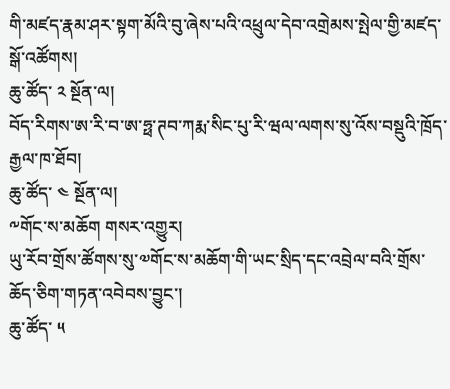གི་མཛད་རྣམ་ཤར་སྟག་མོའི་བུ་ཞེས་པའི་འཕྲུལ་དེབ་འགྲེམས་སྤེལ་གྱི་མཛད་སྒོ་འཚོགས།
ཆུ་ཚོད་ ༢ སྔོན་ལ།
བོད་རིགས་ཨ་རི་བ་ཨ་ཧྥ་ཊབ་ཀརྨ་སིང་པུ་རི་ཝལ་ལགས་སུ་འོས་བསྡུའི་ཁྲོད་རྒྱལ་ཁ་ཐོབ།
ཆུ་ཚོད་ ༤ སྔོན་ལ།
༸གོང་ས་མཆོག གསར་འགྱུར།
ཡུ་རོབ་གྲོས་ཚོགས་སུ་༧གོང་ས་མཆོག་གི་ཡང་སྲིད་དང་འབྲེལ་བའི་གྲོས་ཆོད་ཅིག་གཏན་འབེབས་བྱུང་།
ཆུ་ཚོད་ ༥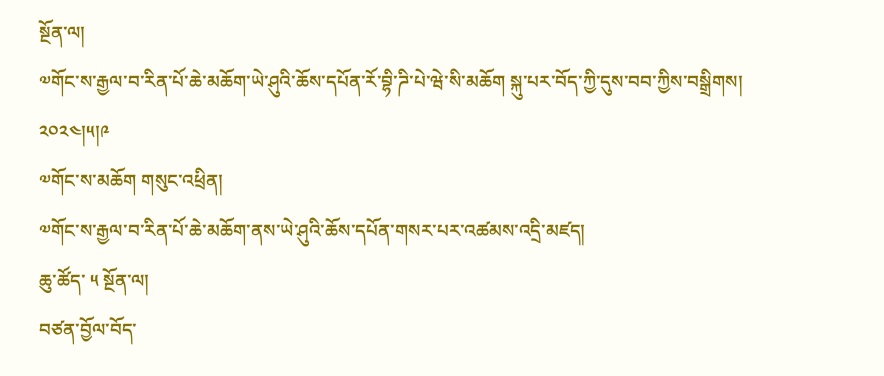སྔོན་ལ།
༧གོང་ས་རྒྱལ་བ་རིན་པོ་ཆེ་མཆོག་ཡེ་ཤུའི་ཆོས་དཔོན་རོ་བྷི་ཌི་པེ་ཝེ་སི་མཆོག སྐུ་པར་བོད་ཀྱི་དུས་བབ་ཀྱིས་བསྒྲིགས། ༢༠༢༤།༥།༩
༧གོང་ས་མཆོག གསུང་འཕྲིན།
༧གོང་ས་རྒྱལ་བ་རིན་པོ་ཆེ་མཆོག་ནས་ཡེ་ཤུའི་ཆོས་དཔོན་གསར་པར་འཚམས་འདྲི་མཛད།
ཆུ་ཚོད་ ༥ སྔོན་ལ།
བཙན་བྱོལ་བོད་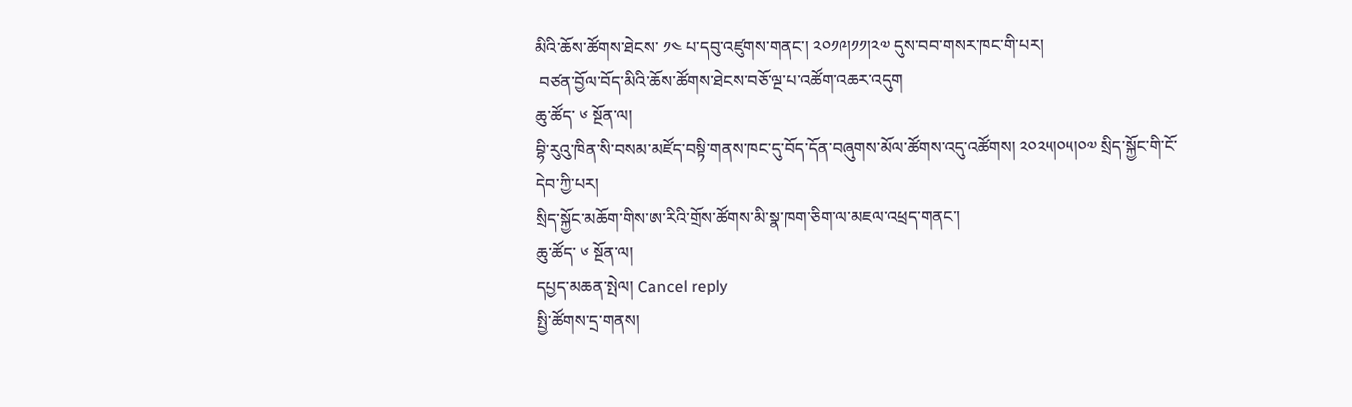མིའི་ཆོས་ཚོགས་ཐེངས་ ༡༤ པ་དབུ་འཛུགས་གནང་། ༢༠༡༩།༡༡།༢༧ དུས་བབ་གསར་ཁང་གི་པར།
 བཙན་བྱོལ་བོད་མིའི་ཆོས་ཚོགས་ཐེངས་བཅོ་ལྔ་པ་འཚོག་འཆར་འདུག
ཆུ་ཚོད་ ༦ སྔོན་ལ།
བྷི་རུའུ་ཁིན་སི་བསམ་མཛོད་བསྟི་གནས་ཁང་དུ་བོད་དོན་བཞུགས་མོལ་ཚོགས་འདུ་འཚོགས། ༢༠༢༥།༠༥།༠༧ སྲིད་སྐྱོང་གི་ངོ་དེབ་ཀྱི་པར།
སྲིད་སྐྱོང་མཆོག་གིས་ཨ་རིའི་གྲོས་ཚོགས་མི་སྣ་ཁག་ཅིག་ལ་མཇལ་འཕྲད་གནང་།
ཆུ་ཚོད་ ༦ སྔོན་ལ།
དཔྱད་མཆན་སྤེལ། Cancel reply
སྤྱི་ཚོགས་དྲ་གནས།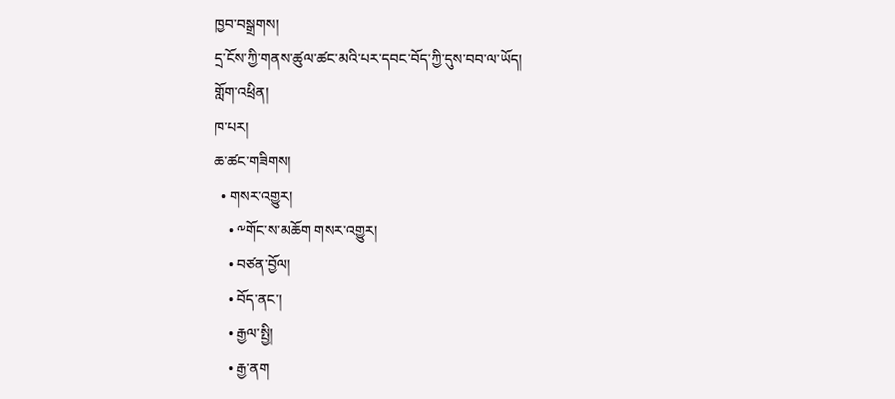ཁྱབ་བསྒྲགས།
དྲ་ངོས་ཀྱི་གནས་ཚུལ་ཚང་མའི་པར་དབང་བོད་ཀྱི་དུས་བབ་ལ་ཡོད།
གློག་འཕྲིན།
ཁ་པར།
ཆ་ཚང་གཟིགས།
  • གསར་འགྱུར།
    • ༸གོང་ས་མཆོག གསར་འགྱུར།
    • བཙན་བྱོལ།
    • བོད་ནང་།
    • རྒྱལ་སྤྱི།
    • རྒྱ་ནག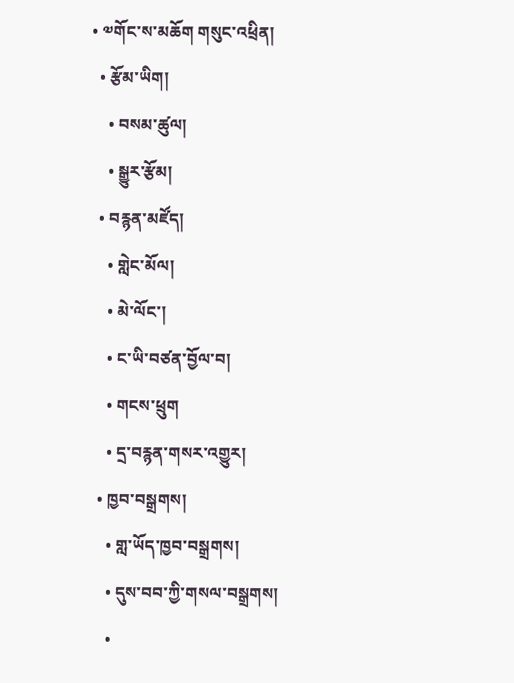• ༧གོང་ས་མཆོག གསུང་འཕྲིན།
  • རྩོམ་ཡིག།
    • བསམ་ཚུལ།
    • སྒྱུར་རྩོམ།
  • བརྙན་མཛོད།
    • གླེང་མོལ།
    • མེ་ལོང་།
    • ང་ཡི་བཙན་བྱོལ་བ།
    • གངས་ཕྲུག
    • དྲ་བརྙན་གསར་འགྱུར།
  • ཁྱབ་བསྒྲགས།
    • གླ་ཡོད་ཁྱབ་བསྒྲགས།
    • དུས་བབ་ཀྱི་གསལ་བསྒྲགས།
    •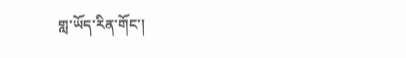གླ་ཡོད་རིན་གོང་།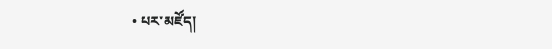• པར་མཛོད།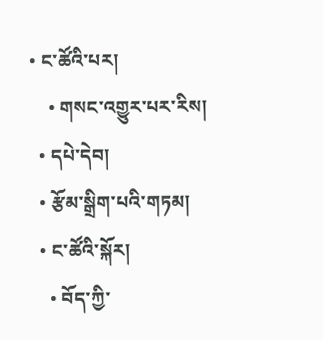• ང་ཚོའི་པར།
    • གསང་འགྱུར་པར་རིས།
  • དཔེ་དེབ།
  • རྩོམ་སྒྲིག་པའི་གཏམ།
  • ང་ཚོའི་སྐོར།
    • བོད་ཀྱི་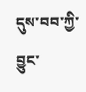དུས་བབ་ཀྱི་བྱུང་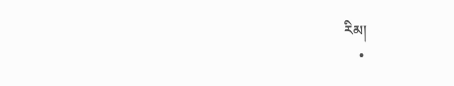རིམ།
    •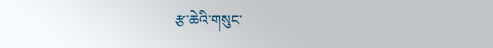རྩ་ཆེའི་གསུང་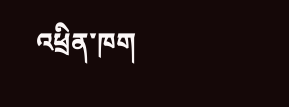འཕྲིན་ཁག